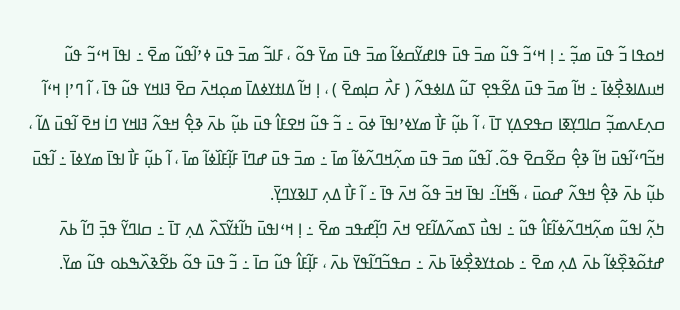ߞߋߟߊ ߏ߬ ߟߎ߫ ߘߏ߲߬ ߸ ߊ߲ ߞߵߏ߬ ߟߎ߬ ߘߏ߫ ߟߎ߫ ߟߊߝߌ߬ߛߦߊ߬ ߘߏ߫ ߟߎ߫ ߘߌ߫ ߟߋ߬ ، ߓߊߏ߬ ߘߏ߫ ߟߎ߫ ߦߴߊ߬ߟߎ߬ ߘߐ߫ ߸ ߊߟߊ߫ ߞߵߏ߬ ߟߎ߬ ߞߎߡߊߢߐ߲߯ߦߊ߫ ߸ ߞߊ߬ ߘߏ߫ ߟߎ߫ ߡߐ߬ߟߐ߲ ߠߎ߬ ߡߊߦߟߍ߬ ( ߓߍ߯ ߛߊ߲ߘߐ߫ ) ، ߊ߲ ߞߊ߬ ߡߊߙߌߦߡߊ߫ ߘߋ߲ߞߍ߫ ߛߐ߫ ߔߊߞߌ ߟߎ߬ ߟߊ߫ ، ߊ߬ ߣߴߊ߲ ߞߵߊ߬ ߛߍ߲ߓߍߘߏ߲߬ ߛߊߣߌ߲ߧߊ ߛߟߐߡߌ߲ ߠߊ߫ ، ߊ߬ ߕߎ߲߬ ߓߊ߯ ߘߌߦߴߊߟߊ߫ ߦߋ߫ ߸ ߏ߬ ߟߎ߬ ߞߐߓߊ߮ ߟߎ߫ ߕߎ߲߬ ߕߍ߫ ߢߐ߲߮ ߞߟߍ߬ ߔߊߞߌ ߣߊ߭ ߞߐ߫ ߊ߬ߟߎ߫ ߡߊ߬ ، ߞߏ߬ߣߵߊ߬ߟߎ߫ ߞߊ߬ ߢߐ߲߮ ߛߐ߬ߛߐ߫ ߟߋ߬. ߊ߬ߟߎ߬ ߘߏ߫ ߟߎ߫ ߘߍ߲߬ߞߣߍ߬ߦߊ߬ ߘߊ߫ ߸ ߘߏ߫ ߟߎ߫ ߝߣߊ߫ ߓߊ߲߬ߓߊ߰ߦߊ߬ ߘߊ߫ ، ߊ߬ ߕߎ߲߬ ߓߊ߯ ߊߟߊ߫ ߘߌߦߊ߫ ߸ ߊ߬ߟߎ߫ ߕߎ߲߬ ߕߍ߫ ߢߐ߲߮ ߞߟߍ߬ ߝߋߎ߫ ، ߒ߬ߞߊ߬߸ ߊߟߊ߫ ߞߏ߫ ߟߋ߬ ߞߍ߫ ߟߊ߫ ߸ ߊ߬ ߓߊ߯ ߡߍ߲ ߠߊߢߌߣߌ߲߫.
ߤߍ߲߬ ߊߟߎ߬ ߘߍ߲߬ߞߣߍ߬ߦߊ߬ߓߊ߮ ߟߎ߬ ߸ ߊߟߎ߯ ߖߘߍ߬ߡߊ߬ߓߐ ߞߍ߫ ߣߊ߲߬ߝߟߏ ߘߐ߫ ߸ ߊ߲ ߞߵߊߟߎ߫ ߤߊ߬ߙߌ߬ߖߍ߰ ߡߍ߲ ߠߊ߫ ߸ ߛߊߣߌ߬ ߟߏ߲߫ ߣߊ߬ ߕߍ߫ ߝߙߋ߬ߢߐ߲߰ߦߊ߬ ߕߍ߫ ߡߍ߲ ߘߐ߫ ߸ ߕߋߙߌߢߐ߲߯ߦߊ߫ ߕߍ߫ ߸ ߛߟߏ߬ߣߊ߬ߟߌ߫ ߕߍ߫ ، ߓߊ߲߬ߓߊ߮ ߟߎ߬ ߛߊ߫ ߸ ߏ߬ ߟߎ߫ ߟߋ߬ ߕߐ߬ߢߍ߰ߒߕߋ ߟߎ߬ ߘߌ߫.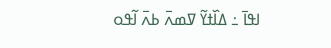ߊߟߊ߫ ߸ ߡߊ߰ߙߌ߬ ߜߘߍ߫ ߕߍ߫ ߊ߬ߟߋ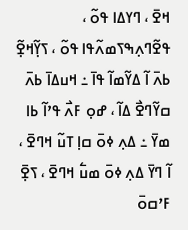ߞߐ߫ ، ߣߌߡߊ ߟߋ߬ ، ߟߐ߬ߣߍ߲ߒߖߘߍ߬ߟߊ ߟߋ߬ ، ߖߌ߲߬ߞߐ߲߬ ߕߍ߫ ߊ߬ ߡߌ߬ߘߊ߬ ߟߊ߫ ߸ ߞߎߡߊ߫ ߕߍ߫ ߛߌ߬ߣߐ߯ ߡߊ߬ ، ߝߋ߲ ߓߍ߯ ߟߴߊ߬ ߕߊ ߘߌ߫ ߸ ߡߍ߲ ߦߋ߫ ߛߊ߲ ߠߎ߬ ߞߣߐ߫ ، ߊ߬ ߣߌ߫ ߡߍ߲ ߦߋ߫ ߘߎ߱ ߞߣߐ߫ ، ߖߐ߲߫ ߓߴߛߋ߫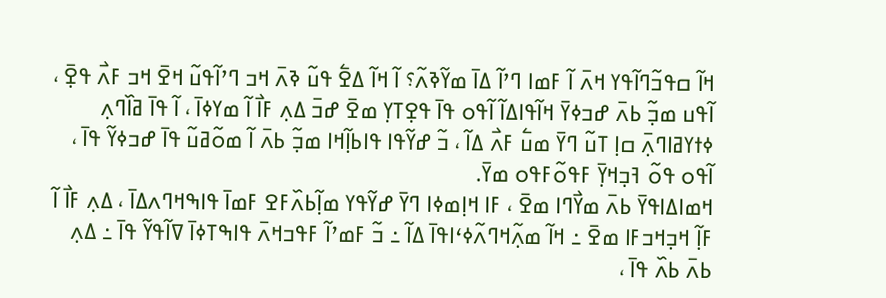ߞߊ߬ ߛߟߏ߬ߣߊ߬ߟߌ ߞߍ߫ ߊ߬ ߓߘߊ ߣߴߊ߬ ߡߊ߫ ߘߌ߬ߢߍ߬؟ ߊ߬ ߞߊ߬ ߡߐ߱ ߟߎ߬ ߢߍ߫ ߞߏ ߣߴߊ߬ߟߎ߬ ߞߐ߫ ߞߏ ߓߍ߯ ߟߐ߲߫ ، ߊ߬ߟߎ ߘߏ߲߬ ߕߍ߫ ߝߏߦߌ߫ ߞߊ߬ߟߊߡߊ߬ ߊ߬ߟߋ ߟߊ߫ ߟߐ߲ߠߌ߲ ߘߐ߫ ߝߏ߫ ߡߍ߲ ߓߊ߯ ߊ߬ ߘߌߦߊ߫ ، ߊ߬ ߟߊ߫ ߥߊ߰ߣߍ߲ ߦߙߌߥߊߣߍ߲߫ ߛߊ߲ ߠߎ߬ ߣߌ߫ ߘߎ߱ ߓߍ߯ ߡߊ߬ ، ߏ߬ ߝߌ߬ߟߊ ߟߊߕߊ߲߬ߞߊ ߘߏ߲߬ ߕߍ߫ ߊ߬ ߘߋ߬ߥߎ߬ ߟߊ߫ ߝߏߦߌ߬ ߟߊ߫ ، ߊ߬ߟߋ ߟߋ߬ ߔߏ߲ߞߌ߲߫ ߓߟߋ߬ߓߟߋ ߘߌ߫.
ߞߘߊߡߊߟߌ߫ ߕߍ߫ ߘߌ߯ߣߊ ߘߐ߫ ، ߓߊ ߞߊ߲ߘߦߊ ߣߌ߫ ߝߌ߬ߟߌ ߘߊ߲߬ߕߍ߰ߓߐ ߓߘߊ߫ ߟߊߒߞߣߍߡߊ߫ ، ߡߍ߲ ߓߊ߯ ߊ߬ ߓߊ߲߬ ߞߏ߲ߞߏߓߊ ߘߐ߫ ߸ ߞߊ߬ ߘߍ߲߬ߞߣߍ߬ߦߵߊߟߊ߫ ߡߊ߬ ߸ ߏ߬ ߓߘߴߊ߬ ߓߟߏߞߍ߫ ߟߊߒߠߦߊ߫ ߜߊ߬ߟߌ߬ ߟߊ߫ ߸ ߡߍ߲ ߕߍ߫ ߕߍ߰ ߟߊ߫ ،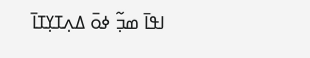ߊߟߊ߫ ߘߏ߲߬ ߦߋ߫ ߡߍ߲ߠߌ߲ߠߊ߫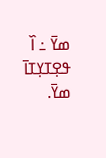ߘߌ߫ ߸ ߊ߰ ߟߐ߲ߠߌ߲ߠߊ߫ ߘߌ߫.